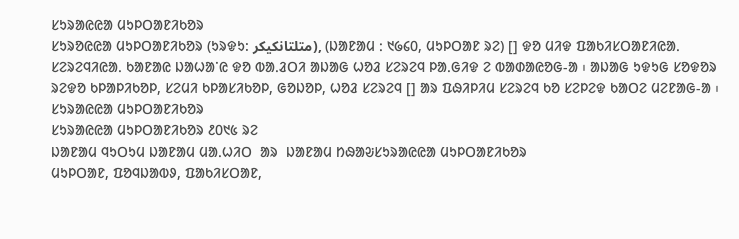ᱥᱩᱨᱟᱭᱭᱟ ᱢᱩᱞᱛᱟᱱᱤᱠᱚᱨ
ᱥᱩᱨᱚᱭᱭᱟ ᱢᱩᱞᱛᱟᱱᱤᱠᱚᱨ (ᱩᱨᱫᱩ: متلتانکیکر), (ᱡᱟᱱᱟᱢ ᱺ ᱑᱙᱔᱐, ᱢᱩᱞᱛᱟᱱ ᱨᱮ) [] ᱫᱚ ᱢᱤᱫ ᱯᱟᱠᱤᱥᱛᱟᱱᱤᱭᱟᱹ ᱥᱮᱨᱮᱧᱤᱭᱟᱹ ᱠᱟᱱᱟᱭ ᱡᱟᱦᱟᱸᱭ ᱫᱚ ᱵᱟᱹᱲᱛᱤ ᱟᱡᱟᱜ ᱦᱚᱲ ᱥᱮᱨᱮᱧ ᱞᱟᱹᱜᱤᱫ ᱮ ᱵᱟᱰᱟᱭᱚᱜ-ᱟ ᱾ ᱟᱡᱟᱜ ᱩᱫᱩᱜ ᱥᱚᱫᱚᱨ ᱨᱮᱫᱚ ᱠᱞᱟᱞᱤᱠᱚᱞ, ᱥᱮᱢᱤ ᱠᱞᱟᱥᱤᱠᱚᱞ, ᱜᱚᱡᱚᱞ, ᱦᱚᱲ ᱥᱮᱨᱮᱧ [] ᱟᱨ ᱯᱷᱤᱞᱤᱢ ᱥᱮᱨᱮᱧ ᱠᱚ ᱥᱮᱞᱮᱫ ᱠᱟᱛᱮ ᱢᱮᱱᱟᱜ-ᱟ ᱾
ᱥᱩᱨᱟᱭᱭᱟ ᱢᱩᱞᱛᱟᱱᱤᱠᱚᱨ
ᱥᱩᱨᱟᱭᱭᱟ ᱢᱩᱞᱛᱟᱱᱤᱠᱚᱨ ᱒᱐᱑᱕ ᱨᱮ
ᱡᱟᱱᱟᱢ ᱧᱩᱛᱩᱢ ᱡᱟᱱᱟᱢ ᱢᱟᱹᱦᱤᱛ  ᱟᱨ  ᱡᱟᱱᱟᱢ ᱴᱷᱟᱶᱥᱩᱨᱟᱭᱭᱟ ᱢᱩᱞᱛᱟᱱᱤᱠᱚᱨ
ᱢᱩᱞᱛᱟᱱ, ᱯᱚᱧᱡᱟᱵᱽ, ᱯᱟᱠᱤᱥᱛᱟᱱ,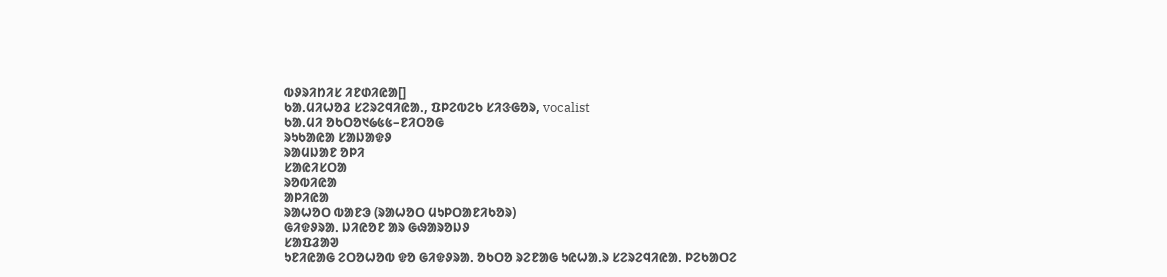ᱵᱽᱨᱤᱴᱤᱥ ᱤᱱᱰᱤᱭᱟ[]
ᱠᱟᱹᱢᱤᱦᱚᱲ ᱥᱮᱨᱮᱧᱤᱭᱟᱹ, ᱯᱞᱮᱵᱮᱠ ᱥᱤᱝᱜᱚᱨ, vocalist
ᱠᱟᱹᱢᱤ ᱚᱠᱛᱚ᱑᱙᱕᱕–ᱱᱤᱛᱚᱜ
ᱨᱩᱠᱟᱭᱟ ᱥᱟᱡᱟᱫᱽ
ᱨᱟᱢᱡᱟᱱ ᱚᱞᱤ
ᱥᱟᱭᱤᱥᱛᱟ
ᱨᱚᱵᱤᱭᱟ
ᱟᱞᱤᱭᱟ
ᱨᱟᱦᱚᱛ ᱵᱟᱱᱳ (ᱨᱟᱦᱚᱛ ᱢᱩᱞᱛᱟᱱᱤᱠᱚᱨ)
ᱜᱤᱫᱽᱨᱟᱹ ᱡᱤᱭᱚᱱ ᱟᱨ ᱜᱷᱟᱨᱚᱡᱽ
ᱥᱟᱯᱲᱟᱣ
ᱩᱱᱤᱭᱟᱜ ᱮᱛᱚᱦᱚᱵ ᱫᱚ ᱜᱤᱫᱽᱨᱟᱹ ᱚᱠᱛᱚ ᱨᱮᱱᱟᱜ ᱩᱭᱦᱟᱹᱨ ᱥᱮᱨᱮᱧᱤᱭᱟᱹ ᱞᱮᱠᱟᱛᱮ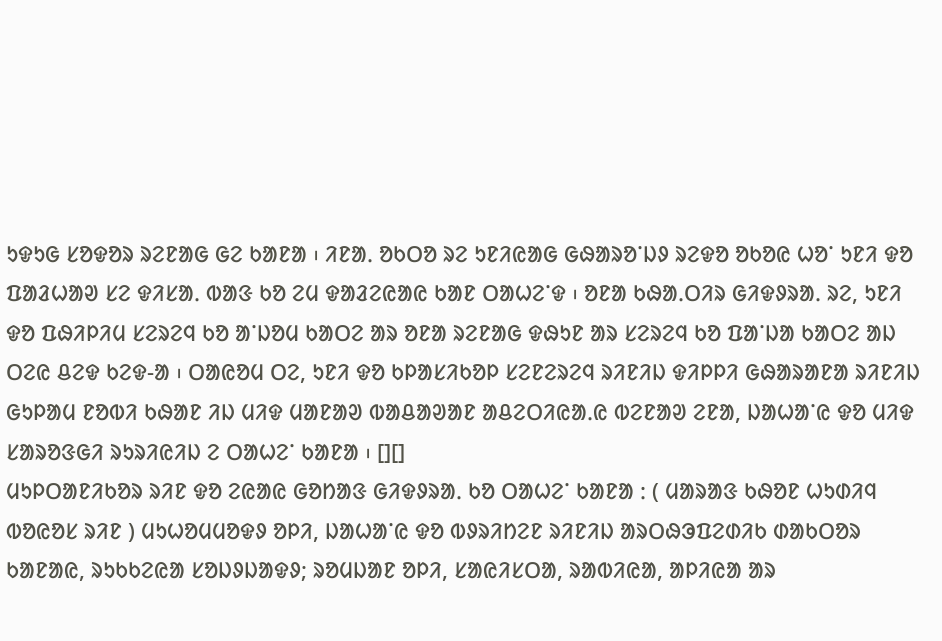ᱩᱫᱩᱜ ᱥᱚᱫᱚᱨ ᱨᱮᱱᱟᱜ ᱜᱮ ᱠᱟᱱᱟ ᱾ ᱤᱱᱟᱹ ᱚᱠᱛᱚ ᱨᱮ ᱩᱱᱤᱭᱟᱜ ᱜᱷᱟᱨᱚᱸᱡᱽ ᱨᱮᱫᱚ ᱚᱠᱚᱭ ᱦᱚᱸ ᱩᱱᱤ ᱫᱚ ᱯᱟᱲᱦᱟᱣ ᱥᱮ ᱫᱤᱥᱟᱹ ᱵᱟᱝ ᱠᱚ ᱮᱢ ᱫᱟᱲᱮᱭᱟᱭ ᱠᱟᱱ ᱛᱟᱦᱮᱸᱫ ᱾ ᱚᱱᱟ ᱠᱷᱟᱹᱛᱤᱨ ᱜᱤᱫᱽᱨᱟᱹ ᱨᱮ, ᱩᱱᱤ ᱫᱚ ᱯᱷᱤᱞᱤᱢ ᱥᱮᱨᱮᱧ ᱠᱚ ᱟᱸᱡᱚᱢ ᱠᱟᱛᱮ ᱟᱨ ᱚᱱᱟ ᱨᱮᱱᱟᱜ ᱫᱷᱩᱱ ᱟᱨ ᱥᱮᱨᱮᱧ ᱠᱚ ᱯᱟᱸᱡᱟ ᱠᱟᱛᱮ ᱟᱡ ᱛᱮᱭ ᱪᱮᱫ ᱠᱮᱫ-ᱟ ᱾ ᱛᱟᱭᱚᱢ ᱛᱮ, ᱩᱱᱤ ᱫᱚ ᱠᱞᱟᱥᱤᱠᱚᱞ ᱥᱮᱱᱮᱨᱮᱧ ᱨᱤᱱᱤᱡ ᱫᱤᱞᱞᱤ ᱜᱷᱟᱨᱟᱱᱟ ᱨᱤᱱᱤᱡ ᱜᱩᱞᱟᱢ ᱱᱚᱵᱤ ᱠᱷᱟᱱ ᱤᱡ ᱢᱤᱫ ᱢᱟᱱᱟᱣ ᱵᱟᱪᱟᱣᱟᱱ ᱟᱪᱮᱛᱤᱭᱟᱹᱭ ᱵᱮᱱᱟᱣ ᱮᱱᱟ, ᱡᱟᱦᱟᱸᱭ ᱫᱚ ᱢᱤᱫ ᱥᱟᱨᱚᱝᱜᱤ ᱨᱩᱨᱤᱭᱤᱡ ᱮ ᱛᱟᱦᱮᱸ ᱠᱟᱱᱟ ᱾ [][]
ᱢᱩᱞᱛᱟᱱᱤᱠᱚᱨ ᱨᱤᱱ ᱫᱚ ᱮᱭᱟᱭ ᱜᱚᱴᱟᱝ ᱜᱤᱫᱽᱨᱟᱹ ᱠᱚ ᱛᱟᱦᱮᱸ ᱠᱟᱱᱟ ᱺ ( ᱢᱟᱨᱟᱝ ᱠᱷᱚᱱ ᱦᱩᱰᱤᱧ ᱵᱚᱭᱚᱥ ᱨᱤᱱ ) ᱢᱩᱦᱚᱢᱢᱚᱫᱽ ᱚᱞᱤ, ᱡᱟᱦᱟᱸᱭ ᱫᱚ ᱵᱽᱨᱤᱴᱮᱱ ᱨᱤᱱᱤᱡ ᱟᱨᱛᱷᱳᱯᱮᱰᱤᱠ ᱰᱟᱠᱛᱚᱨ ᱠᱟᱱᱟᱭ, ᱨᱩᱠᱠᱮᱭᱟ ᱥᱚᱡᱽᱡᱟᱫᱽ; ᱨᱚᱢᱡᱟᱱ ᱚᱞᱤ, ᱥᱟᱭᱤᱥᱛᱟ, ᱨᱟᱵᱤᱭᱟ, ᱟᱞᱤᱭᱟ ᱟᱨ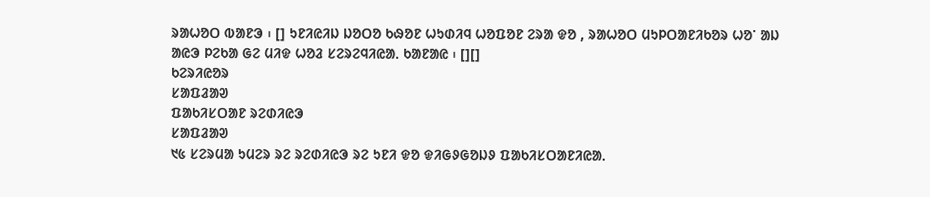ᱨᱟᱦᱚᱛ ᱵᱟᱱᱳ ᱾ [] ᱩᱱᱤᱭᱤᱡ ᱡᱚᱛᱚ ᱠᱷᱚᱱ ᱦᱩᱰᱤᱧ ᱦᱚᱯᱚᱱ ᱮᱨᱟ ᱫᱚ , ᱨᱟᱦᱚᱛ ᱢᱩᱞᱛᱟᱱᱤᱠᱚᱨ ᱦᱚᱸ ᱟᱡ ᱟᱭᱳ ᱞᱮᱠᱟ ᱜᱮ ᱢᱤᱫ ᱦᱚᱲ ᱥᱮᱨᱮᱧᱤᱭᱟᱹ ᱠᱟᱱᱟᱭ ᱾ [][]
ᱠᱮᱨᱤᱭᱚᱨ
ᱥᱟᱯᱲᱟᱣ
ᱯᱟᱠᱤᱥᱛᱟᱱ ᱨᱮᱰᱤᱭᱳ
ᱥᱟᱯᱲᱟᱣ
᱑᱕ ᱥᱮᱨᱢᱟ ᱩᱢᱮᱨ ᱨᱮ ᱨᱮᱰᱤᱭᱳ ᱨᱮ ᱩᱱᱤ ᱫᱚ ᱫᱤᱜᱽᱜᱚᱡᱽ ᱯᱟᱠᱤᱥᱛᱟᱱᱤᱭᱟᱹ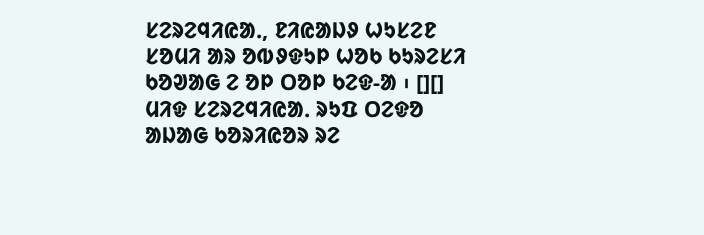ᱥᱮᱨᱮᱧᱤᱭᱟᱹ, ᱱᱤᱭᱟᱡᱽ ᱦᱩᱥᱮᱱ ᱥᱚᱢᱤ ᱟᱨ ᱚᱵᱽᱫᱩᱞ ᱦᱚᱠ ᱠᱩᱨᱮᱥᱤ ᱠᱚᱣᱟᱜ ᱮ ᱚᱞ ᱛᱚᱞ ᱠᱮᱫ-ᱟ ᱾ [][] ᱢᱤᱫ ᱥᱮᱨᱮᱧᱤᱭᱟᱹ ᱨᱩᱯ ᱛᱮᱫᱚ ᱟᱡᱟᱜ ᱠᱚᱨᱤᱭᱚᱨ ᱨᱮ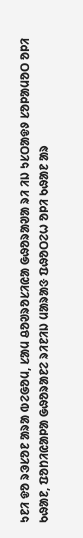ᱩᱱᱤ ᱫᱚ ᱨᱳᱥᱚᱱ ᱟᱨᱟ ᱵᱮᱜᱚᱢ, ᱥᱟᱢ ᱪᱚᱣᱨᱚᱥᱤᱭᱟ ᱜᱷᱚᱨᱟᱣᱟ ᱨᱤ ᱤᱡ ᱩᱥᱛᱟᱫᱽ ᱥᱚᱞᱟᱢᱚᱛ ᱚᱞᱤ ᱠᱷᱟᱱ, ᱯᱚᱴᱤᱭᱟᱞᱟ ᱜᱷᱚᱨᱟᱱᱮ ᱨᱤᱱᱤᱡ ᱢᱟᱨᱟᱝ ᱯᱷᱚᱛᱮᱦ ᱚᱞᱤ ᱠᱷᱟᱱ ᱟᱨ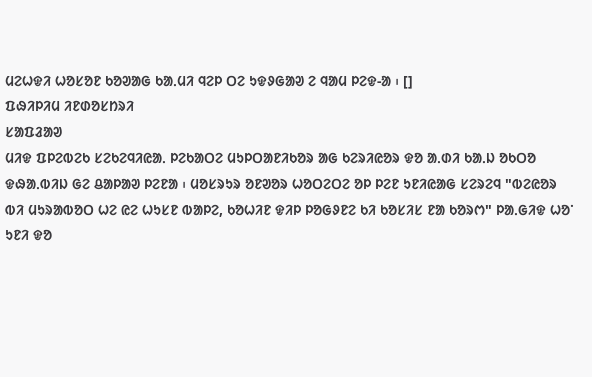ᱢᱮᱦᱫᱤ ᱦᱚᱥᱚᱱ ᱠᱚᱣᱟᱜ ᱠᱟᱹᱢᱤ ᱧᱮᱞ ᱛᱮ ᱩᱫᱽᱜᱟᱣ ᱮ ᱧᱟᱢ ᱞᱮᱫ-ᱟ ᱾ []
ᱯᱷᱤᱞᱤᱢ ᱤᱱᱰᱚᱥᱴᱨᱤ
ᱥᱟᱯᱲᱟᱣ
ᱢᱤᱫ ᱯᱞᱮᱵᱮᱠ ᱥᱮᱠᱮᱧᱤᱭᱟᱹ ᱞᱮᱠᱟᱛᱮ ᱢᱩᱞᱛᱟᱱᱤᱠᱚᱨ ᱟᱜ ᱠᱮᱨᱤᱭᱚᱨ ᱫᱚ ᱟᱹᱰᱤ ᱠᱟᱹᱡ ᱚᱠᱛᱚ ᱫᱷᱟᱹᱵᱤᱡ ᱜᱮ ᱪᱟᱞᱟᱣ ᱞᱮᱱᱟ ᱾ ᱢᱚᱥᱨᱩᱨ ᱚᱱᱣᱚᱨ ᱦᱚᱛᱮᱛᱮ ᱚᱞ ᱞᱮᱱ ᱩᱱᱤᱭᱟᱜ ᱥᱮᱨᱮᱧ "ᱵᱮᱭᱚᱨ ᱵᱤ ᱢᱩᱨᱟᱵᱚᱛ ᱦᱮ ᱭᱮ ᱦᱩᱥᱱ ᱵᱟᱞᱮ, ᱠᱚᱦᱤᱱ ᱫᱤᱞ ᱞᱚᱜᱽᱱᱮ ᱠᱤ ᱠᱚᱥᱤᱥ ᱱᱟ ᱠᱚᱨᱬ" ᱞᱟᱹᱜᱤᱫ ᱦᱚᱸ ᱩᱱᱤ ᱫᱚ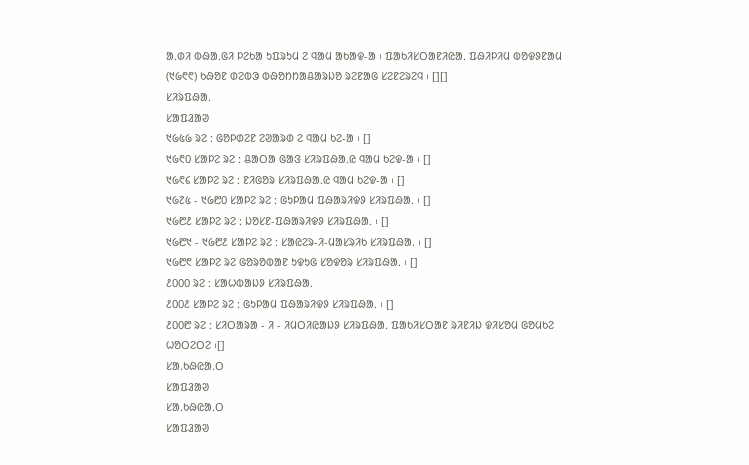ᱟᱹᱰᱤ ᱵᱷᱟᱹᱜᱤ ᱞᱮᱠᱟ ᱩᱯᱨᱩᱢ ᱮ ᱧᱟᱢ ᱟᱠᱟᱫ-ᱟ ᱾ ᱯᱟᱠᱤᱥᱛᱟᱱᱤᱭᱟᱹ ᱯᱷᱤᱞᱤᱢ ᱵᱚᱫᱽᱱᱟᱢ (᱑᱙᱖᱖) ᱠᱷᱚᱱ ᱰᱮᱵᱳ ᱵᱷᱚᱴᱴᱟᱪᱟᱨᱡᱚ ᱨᱮᱱᱟᱜ ᱥᱮᱱᱮᱨᱮᱧ ᱾ [][]
ᱥᱤᱨᱯᱷᱟᱹ
ᱥᱟᱯᱲᱟᱣ
᱑᱙᱕᱙ ᱨᱮ ᱺ ᱜᱚᱞᱰᱮᱱ ᱮᱣᱟᱨᱰ ᱮ ᱧᱟᱢ ᱠᱮ-ᱟ ᱾ []
᱑᱙᱖᱐ ᱥᱟᱞᱮ ᱨᱮ ᱺ ᱪᱟᱛᱟ ᱜᱟᱝ ᱥᱤᱨᱯᱷᱟᱹᱭ ᱧᱟᱢ ᱠᱮᱫ-ᱟ ᱾ []
᱑᱙᱖᱔ ᱥᱟᱞᱮ ᱨᱮ ᱺ ᱱᱤᱜᱚᱨ ᱥᱤᱨᱯᱷᱟᱹᱭ ᱧᱟᱢ ᱠᱮᱫ-ᱟ ᱾ []
᱑᱙᱗᱕ - ᱑᱙᱘᱐ ᱥᱟᱞᱮ ᱨᱮ ᱺ ᱜᱩᱞᱟᱢ ᱯᱷᱟᱨᱤᱫᱽ ᱥᱤᱨᱯᱷᱟᱹ ᱾ []
᱑᱙᱘᱒ ᱥᱟᱞᱮ ᱨᱮ ᱺ ᱡᱚᱥᱱ-ᱯᱷᱟᱨᱤᱫᱽ ᱥᱤᱨᱯᱷᱟᱹ ᱾ []
᱑᱙᱘᱑ - ᱑᱙᱘᱒ ᱥᱟᱞᱮ ᱨᱮ ᱺ ᱥᱟᱭᱮᱨ-ᱤ-ᱢᱟᱥᱨᱤᱠ ᱥᱤᱨᱯᱷᱟᱹ ᱾ []
᱑᱙᱘᱖ ᱥᱟᱞᱮ ᱨᱮ ᱜᱚᱨᱚᱵᱟᱱ ᱩᱫᱩᱜ ᱥᱚᱫᱚᱨ ᱥᱤᱨᱯᱷᱟᱹ ᱾ []
᱒᱐᱐᱐ ᱨᱮ ᱺ ᱥᱟᱦᱵᱟᱡᱽ ᱥᱤᱨᱯᱷᱟᱹ
᱒᱐᱐᱒ ᱥᱟᱞᱮ ᱨᱮ ᱺ ᱜᱩᱞᱟᱢ ᱯᱷᱟᱨᱤᱫᱽ ᱥᱤᱨᱯᱷᱟᱹ ᱾ []
᱒᱐᱐᱘ ᱨᱮ ᱺ ᱥᱤᱛᱟᱨᱟ - ᱤ - ᱤᱢᱛᱤᱭᱟᱡᱽ ᱥᱤᱨᱯᱷᱟᱹ ᱯᱟᱠᱤᱥᱛᱟᱱ ᱨᱤᱱᱤᱡ ᱫᱤᱥᱚᱢ ᱜᱚᱢᱠᱮ ᱦᱚᱛᱮᱛᱮ ᱾[]
ᱥᱟᱹᱠᱷᱭᱟᱹᱛ
ᱥᱟᱯᱲᱟᱣ
ᱥᱟᱹᱠᱷᱭᱟᱹᱛ
ᱥᱟᱯᱲᱟᱣ